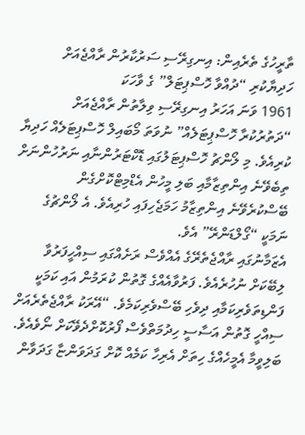ތާރީހުގެ ތެރެއިން: އިނގިރޭސި ސަރުކާރުން ރާއްޖެއަށް ހަދިޔާކުރި “ދުއްވާ ހޮސްޕިޓަލް” ގެ ވާހަކަ
1961 ވަނަ އަހަރު އިނގިރޭސި ވިލާތުން ރާއްޖެއަށް “ދަތުރުކުރާ ހޮސްޕިޓަލެއް” ނުވަތަ މޯބައިލް ހޮސްޕިޓަލެއް ހަދިޔާ ކުރިއެވެ. މި ލޯންޗު ހޮސްޕިޓަލުގައި ޑޮކްޓަރުންނާއި ނަރުހުންނަށް ތިބެވޭނެ އިންތިޒާމާއި ބަލި މީހުން އެޑްމިޓްކޮށްގެން ބޭސްކުރެވޭނެ އިންތިޒާމު ހަމަޖެހިފައި ހުރިއެވެ. އެ ލޯންޗުގެ ނަމަކީ “ގޯލްޑަންރޭ” އެވެ.
އެޒަމާނުގައި ރާއްޖެތެރޭގެ އެއްވެސް ރަށެއްގައި ސިއްހީފަރުވާ ލިބޭކަށް ނުހުރެއެވެ. ފަރުވާއެއްގެ ގޮތުން ކުރަމުން އައި ކަމަކީ ފަންޑިތަވެރިކަމާއި ދިވެހި ބޭސްވެރިކަމެވެ. “އޭރަކު ރާއްޖެތެރެއަށް ސިއްހީ ގޮތުން އަސާސީ ހިދުމަތްވެސް ފޯރުކޮށްދެވޭކަށް ނޯވެއެވެ. ބަލިވީމާ އެމީހެއްގެ ހިތަށް އެރިހާ ކަމެއް ކޮށް ގަދަވަންޏާ ގަދަވާން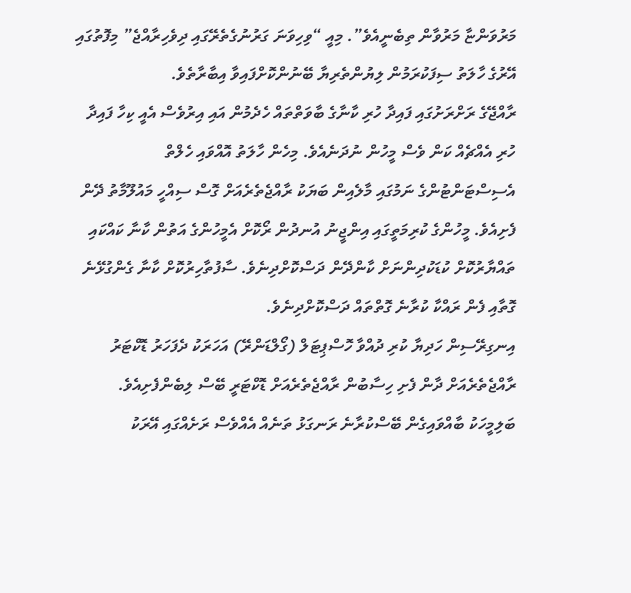މަރުވަންޏާ މަރުވާން ތިބެނީއެވެ”. މިއީ “ވިހިވަނަ ގަރުނުގެތެރޭގައި ދިވެހިރާއްޖެ” މިފޮތުގައި އޭރުގެ ހާލަތު ސިފަކުރަމުން ލިޔުންތެރިޔާ ބޭނުންކޮށްފައިވާ އިބާރާތެވެ.
ރާއްޖޭގެ ރަށްރަށުގައި ފައިދާ ހުރި ކާނާގެ ބާވަތްތައް ހެދެމުން އައި އިރުވެސް އެއީ ކިހާ ފައިދާ ހުރި އެއްޗެއް ކަން ވެސް މީހުން ނުދަނެއެވެ. މިހެން ހާލަތު އޮއްވައި ހެލްތް އެސިސްޓަންޓުންގެ ނަމުގައި މާލެއިން ބަޔަކު ރާއްޖެތެރެއަށް ގޮސް ސިއްހީ މައުލޫމާތު ދޭން ފެށިއެވެ. މީހުންގެ ކުރިމަތީގައި އިންޖީނު އުނދުން ރޯކޮށް އެމީހުންގެ އަތުން ކާނާ ކައްކައި ތައްޔާރުކޮށް ކުޑަކުދިންނަށް ކާންދޭން ދަސްކޮށްދިނެވެ. ސާފުތާހިރުކޮށް ކާނާ ގެންގުޅޭނެ ގޮތާއި ފެން ރައްކާ ކުރާނެ ގޮތްތައް ދަސްކޮށްދިނެވެ.
އިނގިރޭސިން ހަދިޔާ ކުރި ދުއްވާ ހޮސްޕިޓަލް (ގޯލްޑަންރޭ) އަހަރަކު ދެފަހަރު ޑޮކްޓަރު ރާއްޖެތެރެއަށް ދާން ފެށި ހިސާބުން ރާއްޖެތެރެއަށް ޑޮކްޓަރީ ބޭސް ލިބެންފެށިއެވެ. ބަލިމީހަކު ބާއްވައިގެން ބޭސްކުރާނެ ރަނގަޅު ތަނެއް އެއްވެސް ރަށެއްގައި އޭރަކު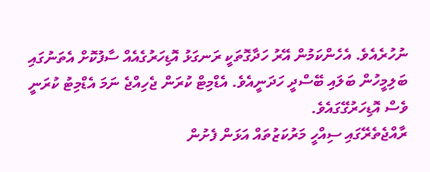ނުހުރެއެވެ. އެހެންކަމުން އޭރު ހަދާގޮތަކީ ރަނގަޅު އޮޑިހަރުގެއެއް ސާފުކޮށް އެތަނުގައި ބަލިމީހުން ބަލައި ބޭސްދީ ހަދަނީއެވެ. އެޑްމިޓް ކުރަން ޖެހިއްޖެ ނަމަ އެޑްމިޓު ކުރަނީ ވެސް އޮޑިހަރުގޭގައެވެ.
ރާއްޖެތެރޭގައި ސިއްހީ މަރުކަޒުތައް އަޅަން ފެށުން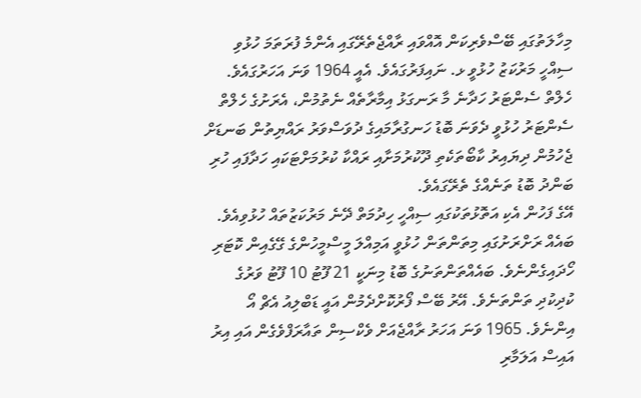މިހާލަތުގައި ބޭސްވެރިކަން އޮއްވައި ރާއްޖެތެރޭގައި އެންމެ ފުރަތަމަ ހުޅުވި ސިއްހީ މަރުކަޒު ހުޅުވީ ޅ. ނައިފަރުގައެވެ. އެއީ 1964 ވަނަ އަހަރުގައެވެ. ހެލްތް ސެންޓަރު ހަދާނެ މާ ރަނގަޅު އިމާރާތެއް ނެތުމުން، އެރަށުގެ ހެލްތް ސެންޓަރު ހުޅުވީ ދެވަނަ ބޮޑު ހަނގުރާމައިގެ ދުވަސްވަރު ރައްޔިތުން ބަނޑަށް ޖެހުމުން ދިޔައިރު ކާބޯތަކެތި ދޫކުރުމަށާއި ރައްކާ ކުރުމަށްޓަކައި ހަދާފައި ހުރި ބަންދު ބޮޑު ތަނެއްގެ ތެރޭގައެވެ.
އޭގެ ފަހުން އެކި އަތޮޅުތަކުގައި ސިއްހީ ހިދުމަތް ދޭނެ މަރުކަޒުތައް ހުޅުވިއެވެ. ބައެއް ރަށްރަށުގައި މިތަންތަން ހުޅުވީ އަމިއްލަ މީސްމީހުންގެ ގޭގެއިން ކޮޓަރި ހޯދައިގެންނެވެ. ބައެއްތަންތަނުގެ ބޮޑު މިނަކީ 21 ފޫޓު 10 ފޫޓު ވަރުގެ ކުދިކުދި ތަންތަނެވެ. އޭރު ބޭސް ފޯރުކޮށްދެމުން އައީ ޑަބްލިއު އެޗް އޯ އިންނެވެ. 1965 ވަނަ އަހަރު ރާއްޖެއަށް ވެކްސިން ތައާރަފްވެގެން އައި އިރު އައިސް އަލަމާރި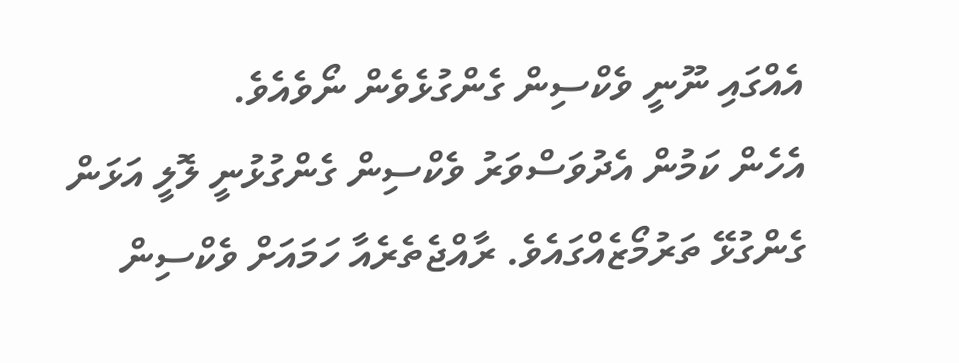އެއްގައި ނޫނީ ވެކްސިން ގެންގުޅެވެން ނޯވެއެވެ.
އެހެން ކަމުން އެދުވަސްވަރު ވެކްސިން ގެންގުޅުނީ ލޮލީ އަޅަން ގެންގުޅޭ ތަރުމޯޒެއްގައެވެ. ރާއްޖެތެރެއާ ހަމައަށް ވެކްސިން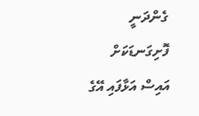ގެންދަނީ ފޮށިގަނޑަކަށް އައިސް އަޅާފައި އޭގެ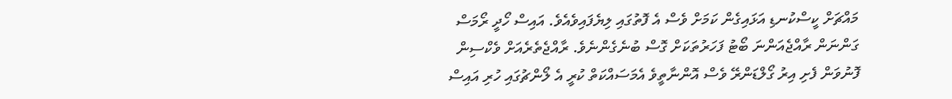މައްޗަށް ކީސްކުނޑި އަޅައިގެން ކަމަށް ވެސް އެ ފޮތުގައި ލިޔެފައިވެއެވެ. އައިސް ހޯދީ ރޯމަސް ގަންނަން ރާއްޖެއަންނަ ބޯޓު ފަހަރުތަކަށް ގޮސް ބުނެގެންނެވެ. ރާއްޖެތެރެއަށް ވެކްސިން ފޮނުވަން ފެށި އިރު ގޯލްޑަންރޭ ވެސް އޮންނާތީވެ އެމަސައްކަތް ކުރީ އެ ލޯންޗުގައި ހުރި އައިސް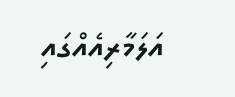އަލަމާރިއެއްގައި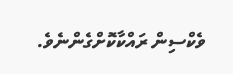ވެކްސިން ރައްކާކޮށްގެންނެވެ.